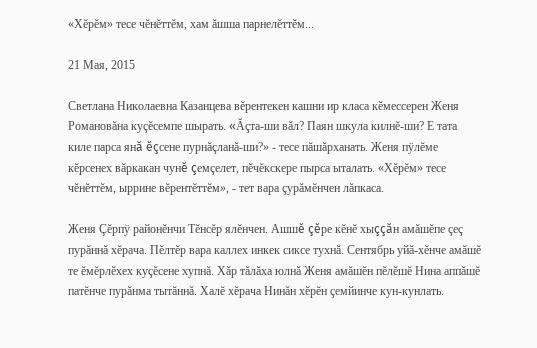«Хĕрĕм» тесе чĕнĕттĕм, хам ăшша парнелĕттĕм...

21 Мая, 2015

Светлана Николаевна Казанцева вĕрентекен кашни ир класа кĕмессерен Женя Романовăна куçĕсемпе шырать. «Ăçта-ши вăл? Паян шкула килнĕ-ши? Е тата киле парса янă ĕçсене пурнăçланă-ши?» - тесе пăшăрханать. Женя пÿлĕме кĕрсенех вăркакан чунĕ çемçелет, пĕчĕкскере пырса ыталать. «Хĕрĕм» тесе чĕнĕттĕм, ыррине вĕрентĕттĕм», - тет вара çурăмĕнчен лăпкаса.

Женя Çĕрпÿ районĕнчи Тĕнсĕр ялĕнчен. Ашшĕ çĕре кĕнĕ хыççăн амăшĕпе çеç пурăннă хĕрача. Пĕлтĕр вара каллех инкек сиксе тухнă. Сентябрь уйă-хĕнче амăшĕ те ĕмĕрлĕхех куçĕсене хупнă. Хăр тăлăха юлнă Женя амăшĕн пĕлĕшĕ Нина аппăшĕ патĕнче пурăнма тытăннă. Халĕ хĕрача Нинăн хĕрĕн çемйинче кун-кунлать.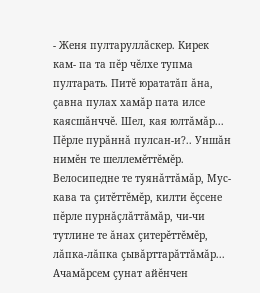- Женя пултаруллăскер. Кирек кам- па та пĕр чĕлхе тупма пултарать. Питĕ юрататăп ăна, çавна пулах хамăр пата илсе каясшăнччĕ. Шел, кая юлтăмăр... Пĕрле пурăннă пулсан-и?.. Уншăн нимĕн те шеллемĕттĕмĕр. Велосипедне те туянăттăмăр, Мус-кава та çитĕттĕмĕр, килти ĕçсене пĕрле пурнăçлăттăмăр, чи-чи тутлине те ăнах çитерĕттĕмĕр, лăпка-лăпка çывăрттарăттăмăр... Ачамăрсем çунат айĕнчен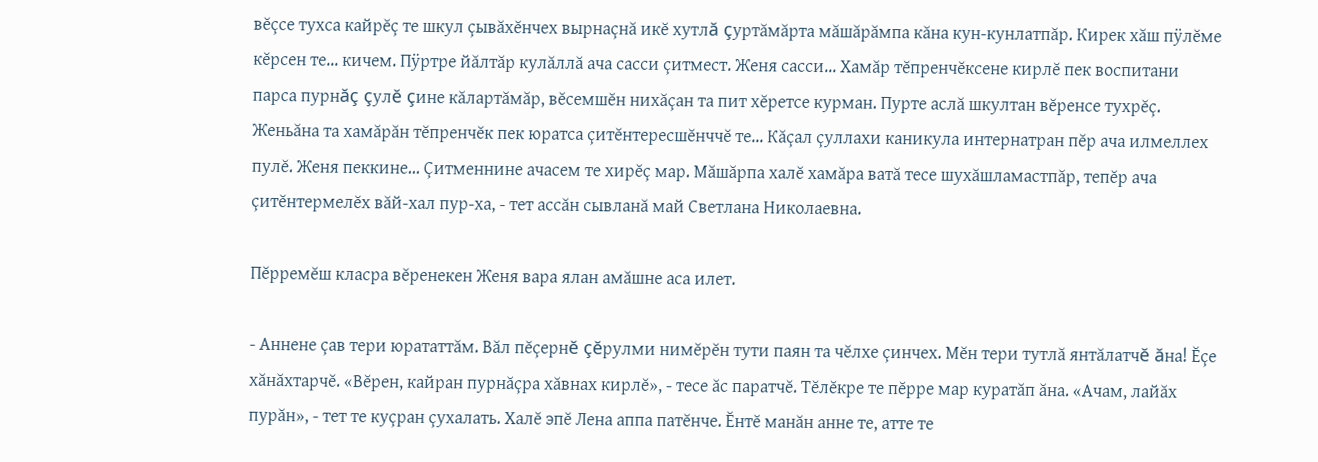вĕçсе тухса кайрĕç те шкул çывăхĕнчех вырнаçнă икĕ хутлă çуртăмăрта мăшăрăмпа кăна кун-кунлатпăр. Кирек хăш пÿлĕме кĕрсен те... кичем. Пÿртре йăлтăр кулăллă ача сасси çитмест. Женя сасси... Хамăр тĕпренчĕксене кирлĕ пек воспитани парса пурнăç çулĕ çине кăлартăмăр, вĕсемшĕн нихăçан та пит хĕретсе курман. Пурте аслă шкултан вĕренсе тухрĕç. Женьăна та хамăрăн тĕпренчĕк пек юратса çитĕнтересшĕнччĕ те... Кăçал çуллахи каникула интернатран пĕр ача илмеллех пулĕ. Женя пеккине... Çитменнине ачасем те хирĕç мар. Мăшăрпа халĕ хамăра ватă тесе шухăшламастпăр, тепĕр ача çитĕнтермелĕх вăй-хал пур-ха, - тет ассăн сывланă май Светлана Николаевна.

Пĕрремĕш класра вĕренекен Женя вара ялан амăшне аса илет.

- Аннене çав тери юрататтăм. Вăл пĕçернĕ çĕрулми нимĕрĕн тути паян та чĕлхе çинчех. Мĕн тери тутлă янтăлатчĕ ăна! Ĕçе хăнăхтарчĕ. «Вĕрен, кайран пурнăçра хăвнах кирлĕ», - тесе ăс паратчĕ. Тĕлĕкре те пĕрре мар куратăп ăна. «Ачам, лайăх пурăн», - тет те куçран çухалать. Халĕ эпĕ Лена аппа патĕнче. Ĕнтĕ манăн анне те, атте те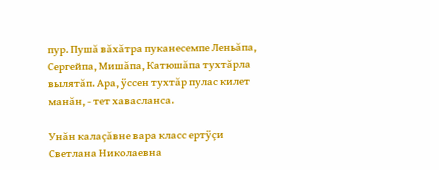пур. Пушă вăхăтра пуканесемпе Леньăпа, Сергейпа, Мишăпа, Катюшăпа тухтăрла вылятăп. Ара, ÿссен тухтăр пулас килет манăн, - тет хавасланса.

Унăн калаçăвне вара класс ертÿçи Светлана Николаевна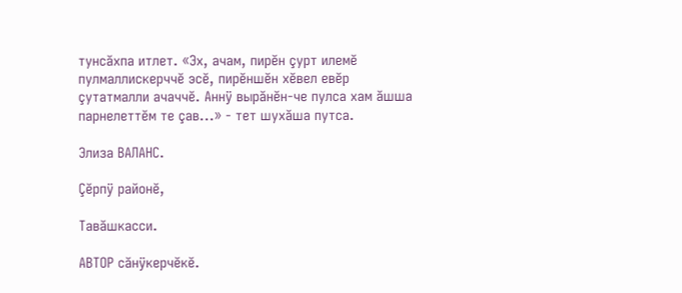тунсăхпа итлет. «Эх, ачам, пирĕн çурт илемĕ пулмаллискерччĕ эсĕ, пирĕншĕн хĕвел евĕр çутатмалли ачаччĕ. Аннÿ вырăнĕн-че пулса хам ăшша парнелеттĕм те çав...» - тет шухăша путса.

Элиза ВАЛАНС.

Çĕрпÿ районĕ,

Тавăшкасси.

АВТОР сăнÿкерчĕкĕ.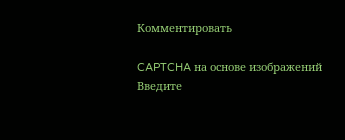Комментировать

CAPTCHA на основе изображений
Введите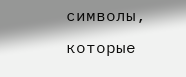символы, которые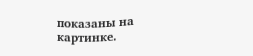показаны на картинке.